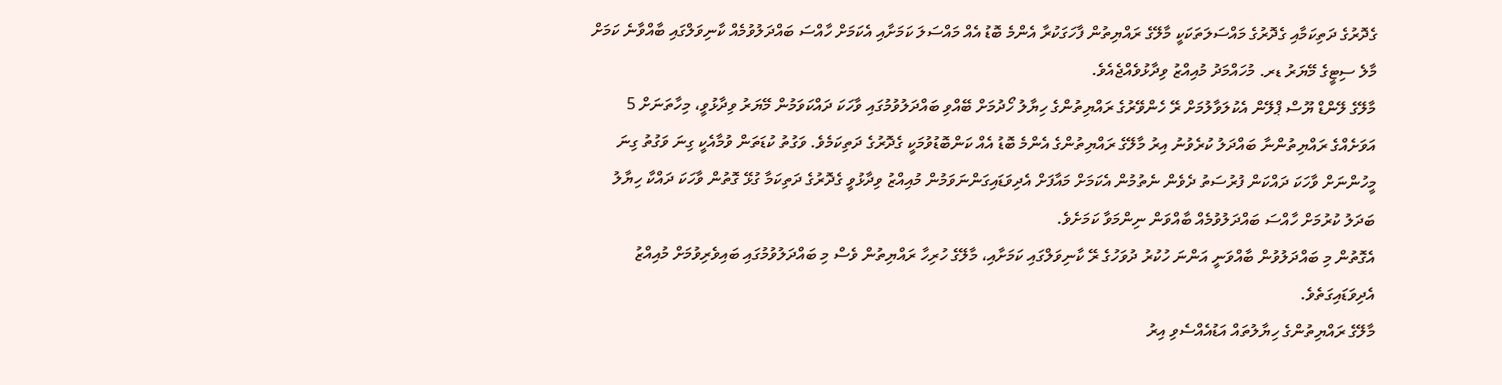ގެދޮރުގެ ދަތިކަމާއި ގެދޮރުގެ މައްސަލަތަކަކީ މާލޭގެ ރައްޔިތުން ފާހަގަކުރާ އެންމެ ބޮޑު އެއް މައްސަލަ ކަމަށާއި އެކަމަށް ހާއްސަ ބައްދަލުވުމެއް ކާނިވަލްގައި ބާއްވާނެ ކަމަށް މާލެ ސިޓީގެ މޭޔަރު ޑރ. މުހައްމަދު މުއިއްޒު ވިދާޅުވެއްޖެއެވެ.
މާލޭގެ ލޭންޑް ޔޫސް ޕްލޭން އެކުލަވާލުމަށް ރޭ ހެންވޭރުގެ ރައްޔިތުންގެ ހިޔާލު ހޯދުމަށް ބޭއްވި ބައްދަލުވުމުގައި ވާހަކަ ދައްކަވަމުން މޭޔަރު ވިދާޅުވީ، މިހާތަނަށް 5 އަވަށެއްގެ ރައްޔިތުންނާ ބައްދަލު ކުރެވުނު އިރު މާލޭގެ ރައްޔިތުންގެ އެންމެ ބޮޑު އެއް ކަންބޮޑުވުމަކީ ގެދޮރުގެ ދަތިކަމެވެ. ވަގުތު ކުޑަތަން ވުމާއެކީ ގިނަ ވަގުތު ގިނަ މީހުންނަށް ވާހަކަ ދައްކަން ފުރުސަތު ދެވެން ނެތުމުން އެކަމަށް މައާފަށް އެދިވަޑައިގަންނަވަމުން މުއިއްޒު ވިދާޅުވީ ގެދޮރުގެ ދަތިކަމާ ގުޅޭ ގޮތުން ވާހަކަ ދައްކާ ހިޔާލު ބަދަލު ކުރުމަށް ހާއްސަ ބައްދަލުވުމެއް ބާއްވަން ނިންމަވާ ކަމަށެވެ.
އެގޮތުން މި ބައްދަލުވުން ބާއްވަނީ އަންނަ ހުކުރު ދުވަހުގެ ރޭ ކާނިވަލްގައި ކަމަށާއި، މާލޭގެ ހުރިހާ ރައްޔިތުން ވެސް މި ބައްދަލުވުމުގައި ބައިވެރިވުމަށް މުއިއްޒު އެދިވަޑައިގަތެވެ.
މާލޭގެ ރައްޔިތުންގެ ހިޔާލުތައް އަޑުއެއްސެވި އިރު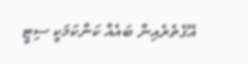އޭގެތެރެއިން ބައެއް ކަންކަމަކީ ސިޓީ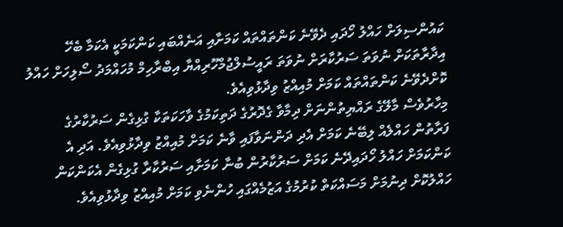ކައުންސިލަށް ހައްލު ހޯދައި ދެވޭނެ ކަންތައްތައް ކަމަށާއި އަނެއްބައި ކަންކަމަކީ އެކަމާ ބެހޭ އިދާރާތަކަށް ނުވަތަ ސަރުކާރަށް ނުވަތަ ރައީސުލްޖުމްހޫރިއްޔާ އިބްރާހިމް މުހައްމަދު ސޯލިހަށް ހައްލު ކޮށްދެވޭނެ ކަންތައްތައް ކަމަށް މުއިއްޒު ވިދާޅުވިއެވެ.
މިހާރުވެސް މާލޭގެ ރައްޔިތުންނަށް ދިމާވާ ގެދޮރުގެ ދަތިކަމުގެ ވާހަކަތަކާ ގުޅިގެން ސަރުކާރުގެ ފަރާތުން ހައްލެއް ލިބޭނެ ކަމަށް އެދި ދަންނަވާފައި ވާނެ ކަމަށް މުއިއްޒު ވިދާޅުވިއެވެ. އަދި އެ ކަންކަމަށް ހައްލު ހޯދައިދޭނެ ކަމަށް ސަރުކާރުން ބުނާ ކަމަށާއި ސަރުކާރާ ގުޅިގެން އެކަންކަން ހައްލުކޮށް ދިނުމަށް މަސައްކަތް ކުރުމުގެ އަޒުމެއްގައި ހުންނެވި ކަމަށް މުއިއްޒު ވިދާޅުވިއެވެ.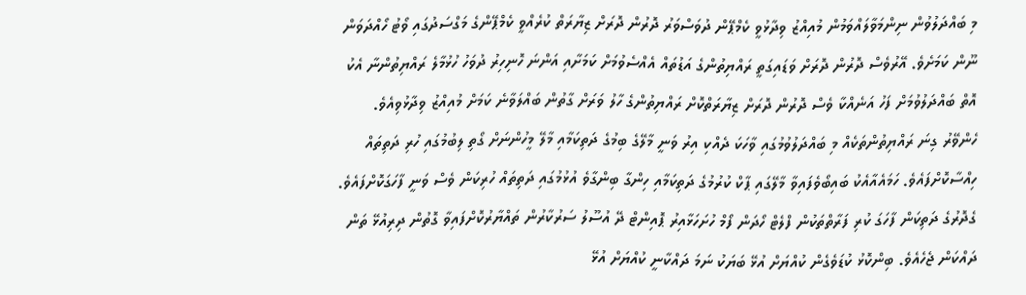މި ބައްދަލުވުން ނިންމަވާލައްވަމުން މުއިއްޒު ވިދާޅުވީ ކެމްޕޭން ދުވަސްވަރު ދޮރުން ދޮރަށް ޒިޔާރަތް ކުރެއްވީ ކެމްޕޭންގެ މަގްސަދުގައި ވޯޓު ހޯއްދަވަން ނޫން ކަމަށެވެ. އޭރުވެސް ދޮރުން ދޮރަށް ވަޑައިގަތީ ރައްޔިތުންގެ އަޑުތައް އެއްސެވުމަށް ކަމަށާއި އަންނަ ހޮނިހިރު ދުވަހު ހުޅުމާލެ ރައްޔިތުންނާ އެކު އޮތް ބައްދަލުވުމަށް ފަހު އަނެއްކާ ވެސް ދޮރުން ދޮރަށް ޒިޔާރަތްކޮށް ރައްޔިތުންގެ ހާލު ވަރަށް ގާތުން ބައްލަވާނެ ކަމަށް މުއިއްޒު ވިދާޅުވިއެވެ.
ހެންވޭރު ގިނަ ރައްޔިތުންތަކެއް މި ބައްދަލުވުމުގައި ވާހަކަ ދެއްކި އިރު ވަނީ މާލޭގެ ބިމުގެ ދަތިކަމާއި މާލޭ މީހުންނަށް ގޯތި ލިބުމުގައި ހުރި ދަތިތައް ހިއްސާކޮށްފައެވެ. ހަމައެއާއެކު ބައިބޯވެފައިވާ މާލޭގައި ޕާކް ކުރުމުގެ ދަތިކަމާއި ހިންގާ ބިންގާވެ އުޅުމުގައި ދަތިތައް ހުރިކަން ވެސް ވަނީ ފާހަގަކޮށްފައެވެ. ގެދޮރުގެ ދަތިކަން ފާހަގަ ކުރި ފަރާތްތަކުން ފްލެޓް ހޯދަން ފޯމް ހުށަހަޅާއިރު ޕޮއިންޓް ދޭ އުސޫލު ސަރުކާރުން ތައްޔާރުކޮށްފައިވާ ގޮތުން ދިރިއުޅޭ ތަން ދައްކަން ޖެހެއެވެ. ބިންކޮޅު ކުޑަވެގެން ކުއްޔަށް އުޅޭ ބަޔަކު ނަމަ ދައްކާނީ ކުއްޔަށް އުޅޭ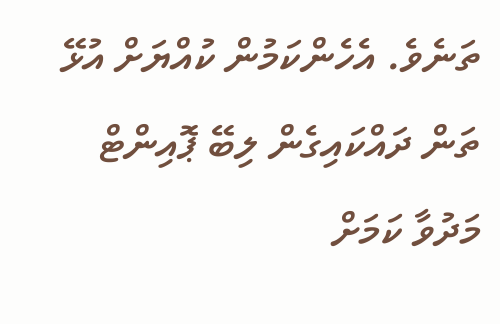ތަނެވެ. އެހެންކަމުން ކުއްޔަށް އުޅޭ ތަން ދައްކައިގެން ލިބޭ ޕޮއިންޓް މަދުވާ ކަމަށް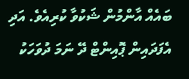ބައެއް އާންމުން ޝަކުވާ ކުރިއެވެ. އަދި އެފަދައިން ޕޮއިންޓް ދޭ ނަމަ ދުވަހަކު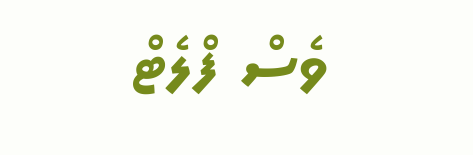ވެސް ފްލެޓް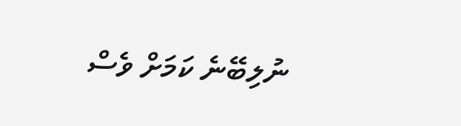ނުލިބޭނެ ކަމަށް ވެސް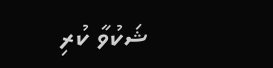ޝަކުވާ ކުރި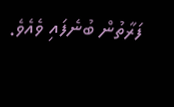ފަރާތުން ބުނެފައި ވެއެވެ.